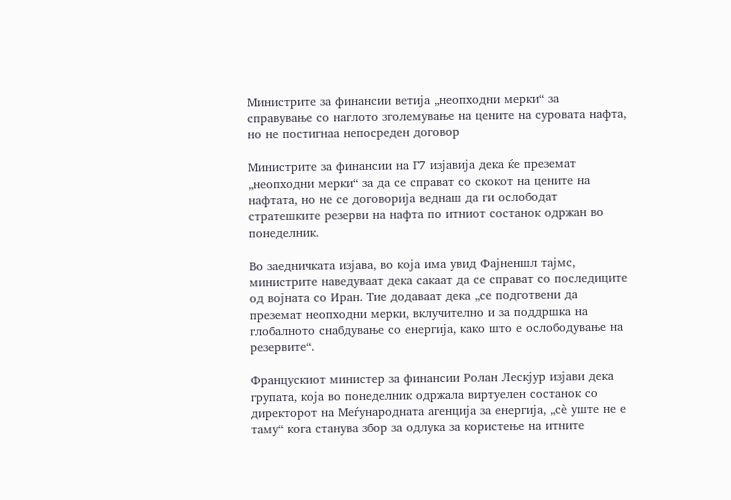Министрите за финансии ветија „неопходни мерки“ за справување со наглото зголемување на цените на суровата нафта, но не постигнаа непосреден договор

Министрите за финансии на Г7 изјавија дека ќе преземат „неопходни мерки“ за да се справат со скокот на цените на нафтата, но не се договорија веднаш да ги ослободат стратешките резерви на нафта по итниот состанок одржан во понеделник.

Во заедничката изјава, во која има увид Фајненшл тајмс, министрите наведуваат дека сакаат да се справат со последиците од војната со Иран. Тие додаваат дека „се подготвени да преземат неопходни мерки, вклучително и за поддршка на глобалното снабдување со енергија, како што е ослободување на резервите“.

Францускиот министер за финансии Ролан Лескјур изјави дека групата, која во понеделник одржала виртуелен состанок со директорот на Меѓународната агенција за енергија, „сè уште не е таму“ кога станува збор за одлука за користење на итните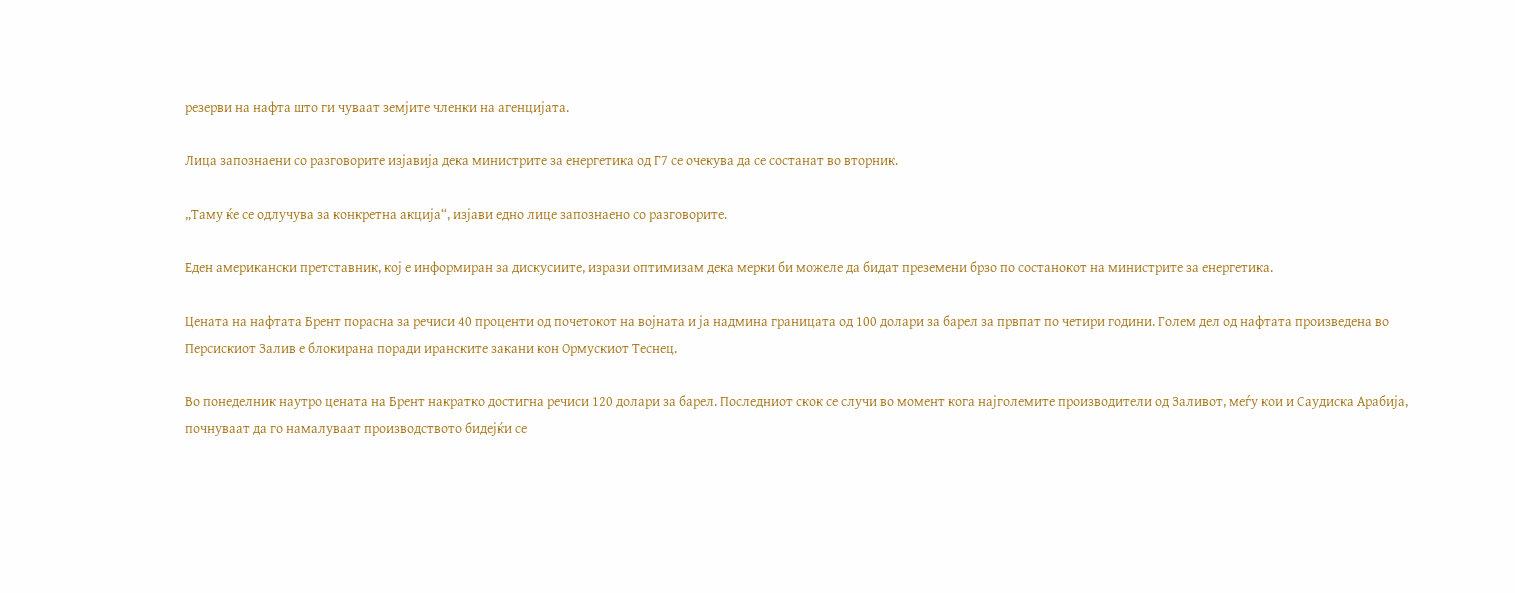резерви на нафта што ги чуваат земјите членки на агенцијата.

Лица запознаени со разговорите изјавија дека министрите за енергетика од Г7 се очекува да се состанат во вторник.

„Таму ќе се одлучува за конкретна акција“, изјави едно лице запознаено со разговорите.

Еден американски претставник, кој е информиран за дискусиите, изрази оптимизам дека мерки би можеле да бидат преземени брзо по состанокот на министрите за енергетика.

Цената на нафтата Брент порасна за речиси 40 проценти од почетокот на војната и ја надмина границата од 100 долари за барел за првпат по четири години. Голем дел од нафтата произведена во Персискиот Залив е блокирана поради иранските закани кон Ормускиот Теснец.

Во понеделник наутро цената на Брент накратко достигна речиси 120 долари за барел. Последниот скок се случи во момент кога најголемите производители од Заливот, меѓу кои и Саудиска Арабија, почнуваат да го намалуваат производството бидејќи се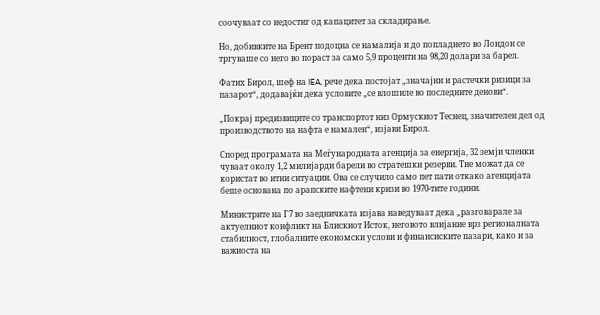соочуваат со недостиг од капацитет за складирање.

Но, добивките на Брент подоцна се намалија и до попладнето во Лондон се тргуваше со него во пораст за само 5,9 проценти на 98,20 долари за барел.

Фатих Бирол, шеф на IEA, рече дека постојат „значајни и растечки ризици за пазарот“, додавајќи дека условите „се влошиле во последните денови“.

„Покрај предизвиците со транспортот низ Ормускиот Теснец, значителен дел од производството на нафта е намален“, изјави Бирол.

Според програмата на Меѓународната агенција за енергија, 32 земји членки чуваат околу 1,2 милијарди барели во стратешки резерви. Тие можат да се користат во итни ситуации. Ова се случило само пет пати откако агенцијата беше основана по арапските нафтени кризи во 1970-тите години.

Министрите на Г7 во заедничката изјава наведуваат дека „разговарале за актуелниот конфликт на Блискиот Исток, неговото влијание врз регионалната стабилност, глобалните економски услови и финансиските пазари, како и за важноста на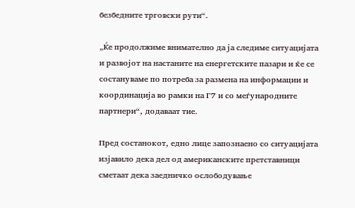безбедните трговски рути“.

„Ќе продолжиме внимателно да ја следиме ситуацијата и развојот на настаните на енергетските пазари и ќе се состануваме по потреба за размена на информации и координација во рамки на Г7 и со меѓународните партнери“, додаваат тие.

Пред состанокот, едно лице запознаено со ситуацијата изјавило дека дел од американските претставници сметаат дека заедничко ослободување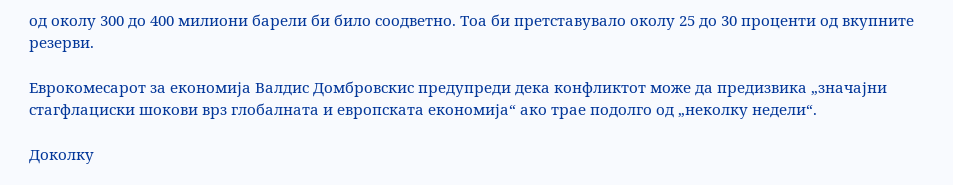од околу 300 до 400 милиони барели би било соодветно. Тоа би претставувало околу 25 до 30 проценти од вкупните резерви.

Еврокомесарот за економија Валдис Домбровскис предупреди дека конфликтот може да предизвика „значајни стагфлациски шокови врз глобалната и европската економија“ ако трае подолго од „неколку недели“.

Доколку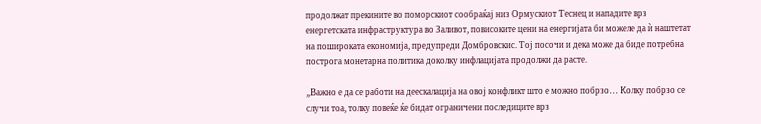продолжат прекините во поморскиот сообраќај низ Ормускиот Теснец и нападите врз енергетската инфраструктура во Заливот, повисоките цени на енергијата би можеле да ѝ наштетат на пошироката економија, предупреди Домбровскис. Тој посочи и дека може да биде потребна построга монетарна политика доколку инфлацијата продолжи да расте.

„Важно е да се работи на деескалација на овој конфликт што е можно побрзо… Колку побрзо се случи тоа, толку повеќе ќе бидат ограничени последиците врз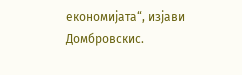економијата“, изјави Домбровскис.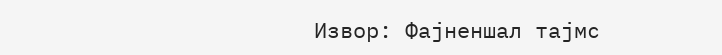Извор: Фајненшал тајмс